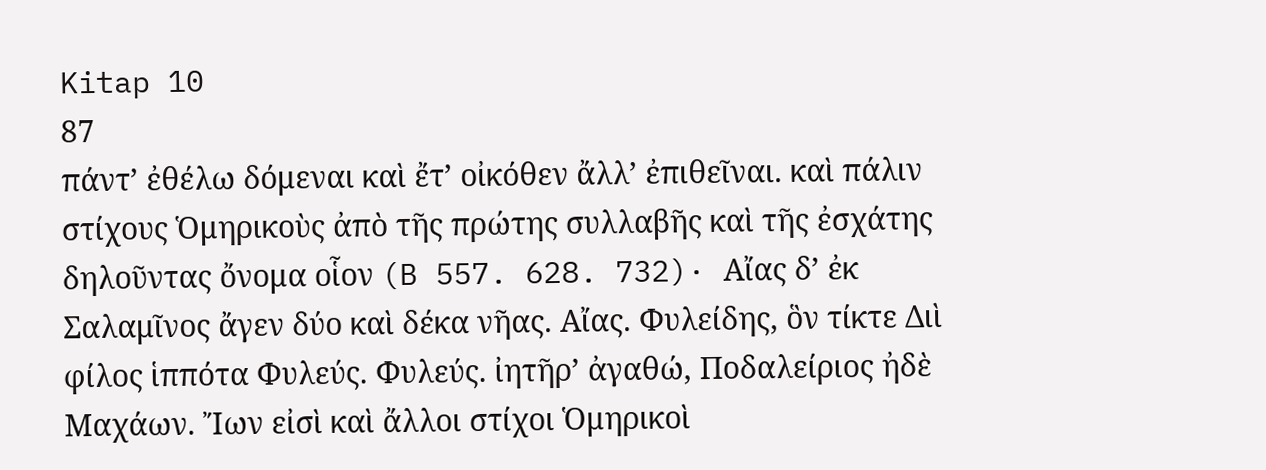Kitap 10
87
πάντ’ ἐθέλω δόμεναι καὶ ἔτ’ οἰκόθεν ἄλλ’ ἐπιθεῖναι. καὶ πάλιν στίχους Ὁμηρικοὺς ἀπὸ τῆς πρώτης συλλαβῆς καὶ τῆς ἐσχάτης δηλοῦντας ὄνομα οἷον (B 557. 628. 732)· Αἴας δ’ ἐκ Σαλαμῖνος ἄγεν δύο καὶ δέκα νῆας. Αἴας. Φυλείδης, ὃν τίκτε Διὶ φίλος ἱππότα Φυλεύς. Φυλεύς. ἰητῆρ’ ἀγαθώ, Ποδαλείριος ἠδὲ Μαχάων. Ἴων εἰσὶ καὶ ἄλλοι στίχοι Ὁμηρικοὶ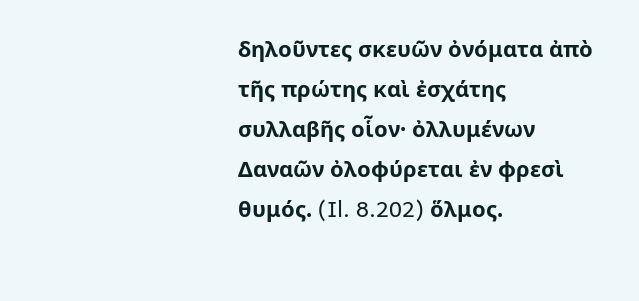δηλοῦντες σκευῶν ὀνόματα ἀπὸ τῆς πρώτης καὶ ἐσχάτης συλλαβῆς οἷον· ὀλλυμένων Δαναῶν ὀλοφύρεται ἐν φρεσὶ θυμός. (Il. 8.202) ὅλμος.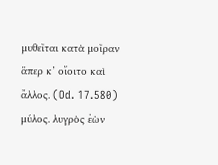μυθεῖται κατὰ μοῖραν ἅπερ κ’ οἴοιτο καὶ ἄλλος. (Od. 17.580) μύλος. λυγρὸς ἐὼν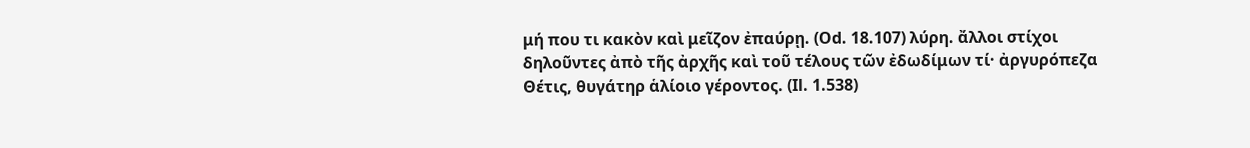μή που τι κακὸν καὶ μεῖζον ἐπαύρῃ. (Od. 18.107) λύρη. ἄλλοι στίχοι δηλοῦντες ἀπὸ τῆς ἀρχῆς καὶ τοῦ τέλους τῶν ἐδωδίμων τί· ἀργυρόπεζα Θέτις, θυγάτηρ ἁλίοιο γέροντος. (Il. 1.538)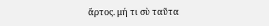ἄρτος. μή τι σὺ ταῦτα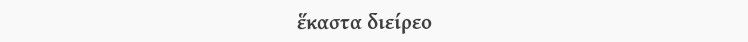ἕκαστα διείρεο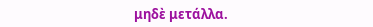μηδὲ μετάλλα.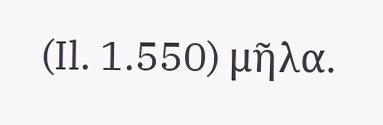(Il. 1.550) μῆλα.